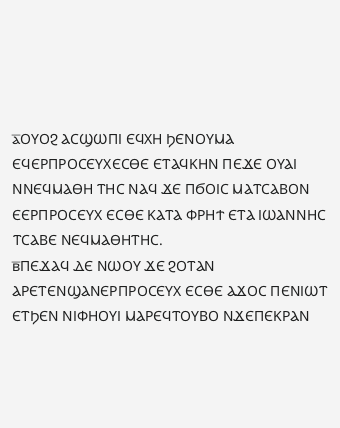ⲁ̅ⲞⲨⲞϨ ⲀⲤϢⲰⲠⲒ ⲈϤⲬⲎ ϦⲈⲚⲞⲨⲘⲀ ⲈϤⲈⲢⲠⲢⲞⲤⲈⲨⲬⲈⲤⲐⲈ ⲈⲦⲀϤⲔⲎⲚ ⲠⲈϪⲈ ⲞⲨⲀⲒ ⲚⲚⲈϤⲘⲀⲐⲎ ⲦⲎⲤ ⲚⲀϤ ϪⲈ ⲠϬⲞⲒⲤ ⲘⲀⲦⲤⲀⲂⲞⲚ ⲈⲈⲢⲠⲢⲞⲤⲈⲨⲬ ⲈⲤⲐⲈ ⲔⲀⲦⲀ ⲪⲢⲎϮ ⲈⲦⲀ ⲒⲰⲀⲚⲚⲎⲤ ⲦⲤⲀⲂⲈ ⲚⲈϤⲘⲀⲐⲎⲦⲎⲤ.
ⲃ̅ⲠⲈϪⲀϤ ⲆⲈ ⲚⲰⲞⲨ ϪⲈ ϨⲞⲦⲀⲚ ⲀⲢⲈⲦⲈⲚϢⲀⲚⲈⲢⲠⲢⲞⲤⲈⲨⲬ ⲈⲤⲐⲈ ⲀϪⲞⲤ ⲠⲈⲚⲒⲰⲦ ⲈⲦϦⲈⲚ ⲚⲒⲪⲎⲞⲨⲒ ⲘⲀⲢⲈϤⲦⲞⲨⲂⲞ ⲚϪⲈⲠⲈⲔⲢⲀⲚ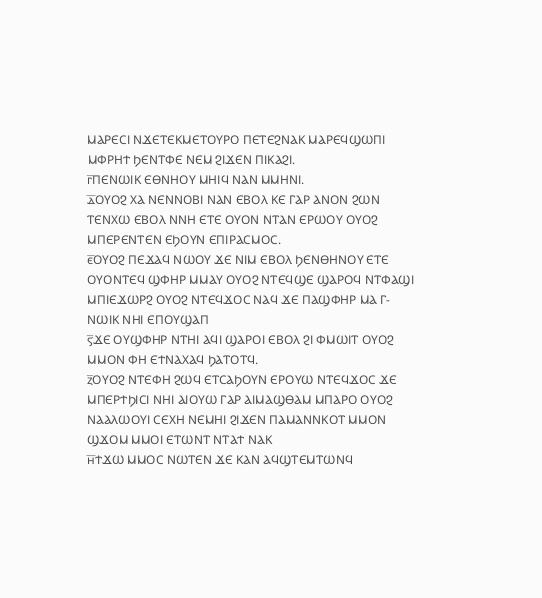ⲘⲀⲢⲈⲤⲒ ⲚϪⲈⲦⲈⲔⲘⲈⲦⲞⲨⲢⲞ ⲠⲈⲦⲈϨⲚⲀⲔ ⲘⲀⲢⲈϤϢⲰⲠⲒ ⲘⲪⲢⲎϮ ϦⲈⲚⲦⲪⲈ ⲚⲈⲘ ϨⲒϪⲈⲚ ⲠⲒⲔⲀϨⲒ.
ⲅ̅ⲠⲈⲚⲰⲒⲔ ⲈⲐⲚⲎⲞⲨ ⲘⲎⲒϤ ⲚⲀⲚ ⲘⲘⲎⲚⲒ.
ⲇ̅ⲞⲨⲞϨ ⲬⲀ ⲚⲈⲚⲚⲞⲂⲒ ⲚⲀⲚ ⲈⲂⲞⲖ ⲔⲈ ⲄⲀⲢ ⲀⲚⲞⲚ ϨⲰⲚ ⲦⲈⲚⲬⲰ ⲈⲂⲞⲖ ⲚⲚⲎ ⲈⲦⲈ ⲞⲨⲞⲚ ⲚⲦⲀⲚ ⲈⲢⲰⲞⲨ ⲞⲨⲞϨ ⲘⲠⲈⲢⲈⲚⲦⲈⲚ ⲈϦⲞⲨⲚ ⲈⲠⲒⲢⲀⲤⲘⲞⲤ.
ⲉ̅ⲞⲨⲞϨ ⲠⲈϪⲀϤ ⲚⲰⲞⲨ ϪⲈ ⲚⲒⲘ ⲈⲂⲞⲖ ϦⲈⲚⲐⲎⲚⲞⲨ ⲈⲦⲈ ⲞⲨⲞⲚⲦⲈϤ ϢⲪⲎⲢ ⲘⲘⲀⲨ ⲞⲨⲞϨ ⲚⲦⲈϤϢⲈ ϢⲀⲢⲞϤ ⲚⲦⲪⲀϢⲒ ⲘⲠⲒⲈϪⲰⲢϨ ⲞⲨⲞϨ ⲚⲦⲈϤϪⲞⲤ ⲚⲀϤ ϪⲈ ⲠⲀϢⲪⲎⲢ ⲘⲀ Ⲅ- ⲚⲰⲒⲔ ⲚⲎⲒ ⲈⲠⲞⲨϢⲀⲠ
ⲋ̅ϪⲈ ⲞⲨϢⲪⲎⲢ ⲚⲦⲎⲒ ⲀϤⲒ ϢⲀⲢⲞⲒ ⲈⲂⲞⲖ ϨⲒ ⲪⲘⲰⲒⲦ ⲞⲨⲞϨ ⲘⲘⲞⲚ ⲪⲎ ⲈϮⲚⲀⲬⲀϤ ϦⲀⲦⲞⲦϤ.
ⲍ̅ⲞⲨⲞϨ ⲚⲦⲈⲪⲎ ϨⲰϤ ⲈⲦⲤⲀϦⲞⲨⲚ ⲈⲢⲞⲨⲰ ⲚⲦⲈϤϪⲞⲤ ϪⲈ ⲘⲠⲈⲢϮϦⲒⲤⲒ ⲚⲎⲒ ⲀⲒⲞⲨⲰ ⲄⲀⲢ ⲀⲒⲘⲀϢⲐⲀⲘ ⲘⲠⲀⲢⲞ ⲞⲨⲞϨ ⲚⲀⲀⲖⲰⲞⲨⲒ ⲤⲈⲬⲎ ⲚⲈⲘⲎⲒ ϨⲒϪⲈⲚ ⲠⲀⲘⲀⲚⲚⲔⲞⲦ ⲘⲘⲞⲚ ϢϪⲞⲘ ⲘⲘⲞⲒ ⲈⲦⲰⲚⲦ ⲚⲦⲀϮ ⲚⲀⲔ
ⲏ̅ϮϪⲰ ⲘⲘⲞⲤ ⲚⲰⲦⲈⲚ ϪⲈ ⲔⲀⲚ ⲀϤϢⲦⲈⲘⲦⲰⲚϤ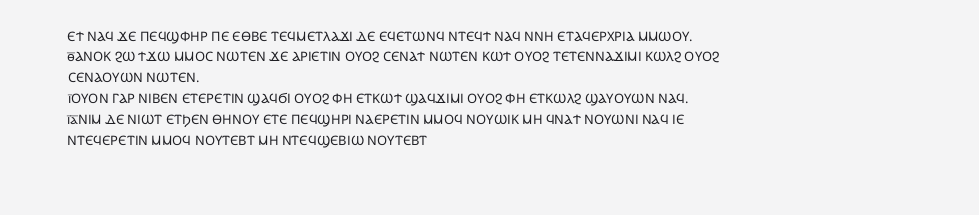ⲈϮ ⲚⲀϤ ϪⲈ ⲠⲈϤϢⲪⲎⲢ ⲠⲈ ⲈⲐⲂⲈ ⲦⲈϤⲘⲈⲦⲖⲀϪⲒ ⲆⲈ ⲈϤⲈⲦⲰⲚϤ ⲚⲦⲈϤϮ ⲚⲀϤ ⲚⲚⲎ ⲈⲦⲀϤⲈⲢⲬⲢⲒⲀ ⲘⲘⲰⲞⲨ.
ⲑ̅ⲀⲚⲞⲔ ϨⲰ ϮϪⲰ ⲘⲘⲞⲤ ⲚⲰⲦⲈⲚ ϪⲈ ⲀⲢⲒⲈⲦⲒⲚ ⲞⲨⲞϨ ⲤⲈⲚⲀϮ ⲚⲰⲦⲈⲚ ⲔⲰϮ ⲞⲨⲞϨ ⲦⲈⲦⲈⲚⲚⲀϪⲒⲘⲒ ⲔⲰⲖϨ ⲞⲨⲞϨ ⲤⲈⲚⲀⲞⲨⲰⲚ ⲚⲰⲦⲈⲚ.
ⲓ̅ⲞⲨⲞⲚ ⲄⲀⲢ ⲚⲒⲂⲈⲚ ⲈⲦⲈⲢⲈⲦⲒⲚ ϢⲀϤϬⲒ ⲞⲨⲞϨ ⲪⲎ ⲈⲦⲔⲰϮ ϢⲀϤϪⲒⲘⲒ ⲞⲨⲞϨ ⲪⲎ ⲈⲦⲔⲰⲖϨ ϢⲀⲨⲞⲨⲰⲚ ⲚⲀϤ.
ⲓ̅ⲁ̅ⲚⲒⲘ ⲆⲈ ⲚⲒⲰⲦ ⲈⲦϦⲈⲚ ⲐⲎⲚⲞⲨ ⲈⲦⲈ ⲠⲈϤϢⲎⲢⲒ ⲚⲀⲈⲢⲈⲦⲒⲚ ⲘⲘⲞϤ ⲚⲞⲨⲰⲒⲔ ⲘⲎ ϤⲚⲀϮ ⲚⲞⲨⲰⲚⲒ ⲚⲀϤ ⲒⲈ ⲚⲦⲈϤⲈⲢⲈⲦⲒⲚ ⲘⲘⲞϤ ⲚⲞⲨⲦⲈⲂⲦ ⲘⲎ ⲚⲦⲈϤϢⲈⲂⲒⲰ ⲚⲞⲨⲦⲈⲂⲦ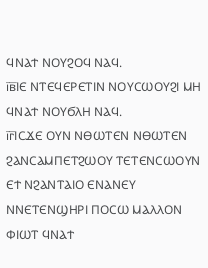ϤⲚⲀϮ ⲚⲞⲨϨⲞϤ ⲚⲀϤ.
ⲓ̅ⲃ̅ⲒⲈ ⲚⲦⲈϤⲈⲢⲈⲦⲒⲚ ⲚⲞⲨⲤⲰⲞⲨϨⲒ ⲘⲎ ϤⲚⲀϮ ⲚⲞⲨϬⲖⲎ ⲚⲀϤ.
ⲓ̅ⲅ̅ⲒⲤϪⲈ ⲞⲨⲚ ⲚⲐⲰⲦⲈⲚ ⲚⲐⲰⲦⲈⲚ ϨⲀⲚⲤⲀⲘⲠⲈⲦϨⲰⲞⲨ ⲦⲈⲦⲈⲚⲤⲰⲞⲨⲚ ⲈϮ ⲚϨⲀⲚⲦⲀⲒⲞ ⲈⲚⲀⲚⲈⲨ ⲚⲚⲈⲦⲈⲚϢⲎⲢⲒ ⲠⲞⲤⲰ ⲘⲀⲖⲖⲞⲚ ⲪⲒⲰⲦ ϤⲚⲀϮ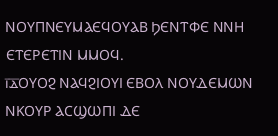ⲚⲞⲨⲠⲚⲈⲨⲘⲀⲈϤⲞⲨⲀⲂ ϦⲈⲚⲦⲪⲈ ⲚⲚⲎ ⲈⲦⲈⲢⲈⲦⲒⲚ ⲘⲘⲞϤ.
ⲓ̅ⲇ̅ⲞⲨⲞϨ ⲚⲀϤϨⲒⲞⲨⲒ ⲈⲂⲞⲖ ⲚⲞⲨⲆⲈⲘⲰⲚ ⲚⲔⲞⲨⲢ ⲀⲤϢⲰⲠⲒ ⲆⲈ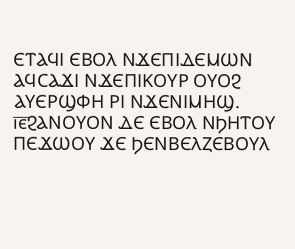ⲈⲦⲀϤⲒ ⲈⲂⲞⲖ ⲚϪⲈⲠⲒⲆⲈⲘⲰⲚ ⲀϤⲤⲀϪⲒ ⲚϪⲈⲠⲒⲔⲞⲨⲢ ⲞⲨⲞϨ ⲀⲨⲈⲢϢⲪⲎ ⲢⲒ ⲚϪⲈⲚⲒⲘⲎϢ.
ⲓ̅ⲉ̅ϨⲀⲚⲞⲨⲞⲚ ⲆⲈ ⲈⲂⲞⲖ ⲚϦⲎⲦⲞⲨ ⲠⲈϪⲰⲞⲨ ϪⲈ ϦⲈⲚⲂⲈⲖⲌⲈⲂⲞⲨⲖ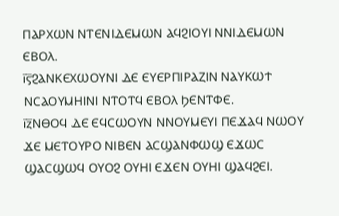ⲠⲀⲢⲬⲰⲚ ⲚⲦⲈⲚⲒⲆⲈⲘⲰⲚ ⲀϤϨⲒⲞⲨⲒ ⲚⲚⲒⲆⲈⲘⲰⲚ ⲈⲂⲞⲖ.
ⲓ̅ⲋ̅ϨⲀⲚⲔⲈⲬⲰⲞⲨⲚⲒ ⲆⲈ ⲈⲨⲈⲢⲠⲒⲢⲀⲌⲒⲚ ⲚⲀⲨⲔⲰϮ ⲚⲤⲀⲞⲨⲘⲎⲒⲚⲒ ⲚⲦⲞⲦϤ ⲈⲂⲞⲖ ϦⲈⲚⲦⲪⲈ.
ⲓ̅ⲍ̅ⲚⲐⲞϤ ⲆⲈ ⲈϤⲤⲰⲞⲨⲚ ⲚⲚⲞⲨⲘⲈⲨⲒ ⲠⲈϪⲀϤ ⲚⲰⲞⲨ ϪⲈ ⲘⲈⲦⲞⲨⲢⲞ ⲚⲒⲂⲈⲚ ⲀⲤϢⲀⲚⲪⲰϢ ⲈϪⲰⲤ ϢⲀⲤϢⲰϤ ⲞⲨⲞϨ ⲞⲨⲎⲒ ⲈϪⲈⲚ ⲞⲨⲎⲒ ϢⲀϤϨⲈⲒ.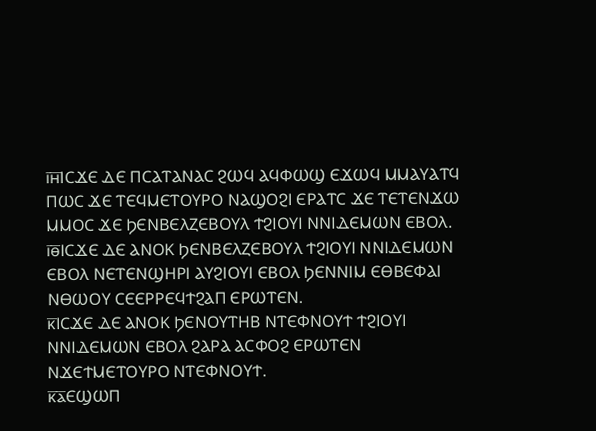ⲓ̅ⲏ̅ⲒⲤϪⲈ ⲆⲈ ⲠⲤⲀⲦⲀⲚⲀⲤ ϨⲰϤ ⲀϤⲪⲰϢ ⲈϪⲰϤ ⲘⲘⲀⲨⲀⲦϤ ⲠⲰⲤ ϪⲈ ⲦⲈϤⲘⲈⲦⲞⲨⲢⲞ ⲚⲀϢⲞϨⲒ ⲈⲢⲀⲦⲤ ϪⲈ ⲦⲈⲦⲈⲚϪⲰ ⲘⲘⲞⲤ ϪⲈ ϦⲈⲚⲂⲈⲖⲌⲈⲂⲞⲨⲖ ϮϨⲒⲞⲨⲒ ⲚⲚⲒⲆⲈⲘⲰⲚ ⲈⲂⲞⲖ.
ⲓ̅ⲑ̅ⲒⲤϪⲈ ⲆⲈ ⲀⲚⲞⲔ ϦⲈⲚⲂⲈⲖⲌⲈⲂⲞⲨⲖ ϮϨⲒⲞⲨⲒ ⲚⲚⲒⲆⲈⲘⲰⲚ ⲈⲂⲞⲖ ⲚⲈⲦⲈⲚϢⲎⲢⲒ ⲀⲨϨⲒⲞⲨⲒ ⲈⲂⲞⲖ ϦⲈⲚⲚⲒⲘ ⲈⲐⲂⲈⲪⲀⲒ ⲚⲐⲰⲞⲨ ⲤⲈⲈⲢⲢⲈϤϮϨⲀⲠ ⲈⲢⲰⲦⲈⲚ.
ⲕ̅ⲒⲤϪⲈ ⲆⲈ ⲀⲚⲞⲔ ϦⲈⲚⲞⲨⲦⲎⲂ ⲚⲦⲈⲪⲚⲞⲨϮ ϮϨⲒⲞⲨⲒ ⲚⲚⲒⲆⲈⲘⲰⲚ ⲈⲂⲞⲖ ϨⲀⲢⲀ ⲀⲤⲪⲞϨ ⲈⲢⲰⲦⲈⲚ ⲚϪⲈϮⲘⲈⲦⲞⲨⲢⲞ ⲚⲦⲈⲪⲚⲞⲨϮ.
ⲕ̅ⲁ̅ⲈϢⲰⲠ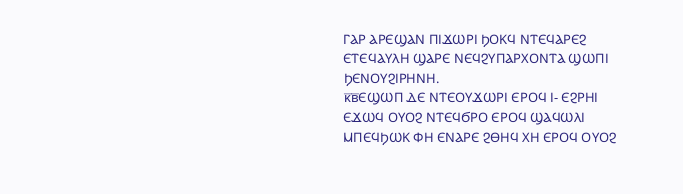ⲄⲀⲢ ⲀⲢⲈϢⲀⲚ ⲠⲒϪⲰⲢⲒ ϦⲞⲔϤ ⲚⲦⲈϤⲀⲢⲈϨ ⲈⲦⲈϤⲀⲨⲖⲎ ϢⲀⲢⲈ ⲚⲈϤϨⲨⲠⲀⲢⲬⲞⲚⲦⲀ ϢⲰⲠⲒ ϦⲈⲚⲞⲨϨⲒⲢⲎⲚⲎ.
ⲕ̅ⲃ̅ⲈϢⲰⲠ ⲆⲈ ⲚⲦⲈⲞⲨϪⲰⲢⲒ ⲈⲢⲞϤ Ⲓ- ⲈϨⲢⲎⲒ ⲈϪⲰϤ ⲞⲨⲞϨ ⲚⲦⲈϤϬⲢⲞ ⲈⲢⲞϤ ϢⲀϤⲰⲖⲒ ⲘⲠⲈϤϦⲰⲔ ⲪⲎ ⲈⲚⲀⲢⲈ ϨⲐⲎϤ ⲬⲎ ⲈⲢⲞϤ ⲞⲨⲞϨ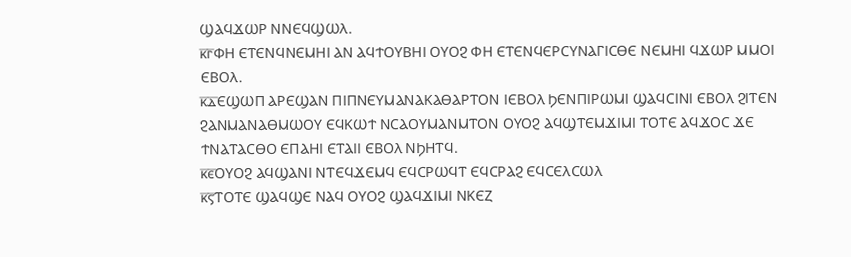ϢⲀϤϪⲰⲢ ⲚⲚⲈϤϢⲰⲖ.
ⲕ̅ⲅ̅ⲪⲎ ⲈⲦⲈⲚϤⲚⲈⲘⲎⲒ ⲀⲚ ⲀϤϮⲞⲨⲂⲎⲒ ⲞⲨⲞϨ ⲪⲎ ⲈⲦⲈⲚϤⲈⲢⲤⲨⲚⲀⲄⲒⲤⲐⲈ ⲚⲈⲘⲎⲒ ϤϪⲰⲢ ⲘⲘⲞⲒ ⲈⲂⲞⲖ.
ⲕ̅ⲇ̅ⲈϢⲰⲠ ⲀⲢⲈϢⲀⲚ ⲠⲒⲠⲚⲈⲨⲘⲀⲚⲀⲔⲀⲐⲀⲢⲦⲞⲚ ⲒⲈⲂⲞⲖ ϦⲈⲚⲠⲒⲢⲰⲘⲒ ϢⲀϤⲤⲒⲚⲒ ⲈⲂⲞⲖ ϨⲒⲦⲈⲚ ϨⲀⲚⲘⲀⲚⲀⲐⲘⲰⲞⲨ ⲈϤⲔⲰϮ ⲚⲤⲀⲞⲨⲘⲀⲚⲘⲦⲞⲚ ⲞⲨⲞϨ ⲀϤϢⲦⲈⲘϪⲒⲘⲒ ⲦⲞⲦⲈ ⲀϤϪⲞⲤ ϪⲈ ϮⲚⲀⲦⲀⲤⲐⲞ ⲈⲠⲀⲎⲒ ⲈⲦⲀⲒⲒ ⲈⲂⲞⲖ ⲚϦⲎⲦϤ.
ⲕ̅ⲉ̅ⲞⲨⲞϨ ⲀϤϢⲀⲚⲒ ⲚⲦⲈϤϪⲈⲘϤ ⲈϤⲤⲢⲰϤⲦ ⲈϤⲤⲢⲀϨ ⲈϤⲤⲈⲖⲤⲰⲖ
ⲕ̅ⲋ̅ⲦⲞⲦⲈ ϢⲀϤϢⲈ ⲚⲀϤ ⲞⲨⲞϨ ϢⲀϤϪⲒⲘⲒ ⲚⲔⲈⲌ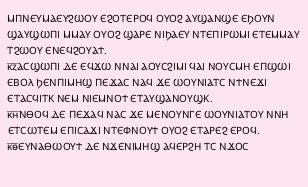ⲘⲠⲚⲈⲨⲘⲀⲈⲨϨⲰⲞⲨ ⲈϨⲞⲦⲈⲢⲞϤ ⲞⲨⲞϨ ⲀⲨϢⲀⲚϢⲈ ⲈϦⲞⲨⲚ ϢⲀⲨϢⲰⲠⲒ ⲘⲘⲀⲨ ⲞⲨⲞϨ ϢⲀⲢⲈ ⲚⲒϦⲀⲈⲨ ⲚⲦⲈⲠⲒⲢⲰⲘⲒ ⲈⲦⲈⲘⲘⲀⲨ ⲦϨⲰⲞⲨ ⲈⲚⲈϤϨⲞⲨⲀϮ.
ⲕ̅ⲍ̅ⲀⲤϢⲰⲠⲒ ⲆⲈ ⲈϤϪⲰ ⲚⲚⲀⲒ ⲀⲞⲨⲤϨⲒⲘⲒ ϤⲀⲒ ⲚⲞⲨⲤⲘⲎ ⲈⲠϢⲰⲒ ⲈⲂⲞⲖ ϦⲈⲚⲠⲒⲘⲎϢ ⲠⲈϪⲀⲤ ⲚⲀϤ ϪⲈ ⲰⲞⲨⲚⲒⲀⲦⲤ ⲚϮⲚⲈϪⲒ ⲈⲦⲀⲤϤⲒⲦⲔ ⲚⲈⲘ ⲚⲒⲈⲘⲚⲞϮ ⲈⲦⲀⲨϢⲀⲚⲞⲨϢⲔ.
ⲕ̅ⲏ̅ⲚⲐⲞϤ ⲆⲈ ⲠⲈϪⲀϤ ⲚⲀⲤ ϪⲈ ⲘⲈⲚⲞⲨⲚⲄⲈ ⲰⲞⲨⲚⲒⲀⲦⲞⲨ ⲚⲚⲎ ⲈⲦⲤⲰⲦⲈⲘ ⲈⲠⲒⲤⲀϪⲒ ⲚⲦⲈⲪⲚⲞⲨϮ ⲞⲨⲞϨ ⲈⲦⲀⲢⲈϨ ⲈⲢⲞϤ.
ⲕ̅ⲑ̅ⲈⲨⲚⲀⲐⲰⲞⲨϮ ⲆⲈ ⲚϪⲈⲚⲒⲘⲎϢ ⲀϤⲈⲢϨⲎ ⲦⲤ ⲚϪⲞⲤ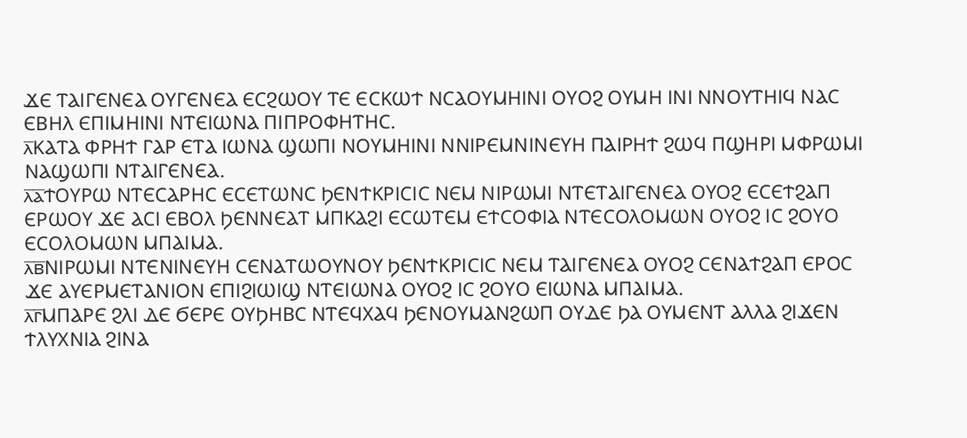ϪⲈ ⲦⲀⲒⲄⲈⲚⲈⲀ ⲞⲨⲄⲈⲚⲈⲀ ⲈⲤϨⲰⲞⲨ ⲦⲈ ⲈⲤⲔⲰϮ ⲚⲤⲀⲞⲨⲘⲎⲒⲚⲒ ⲞⲨⲞϨ ⲞⲨⲘⲎ ⲒⲚⲒ ⲚⲚⲞⲨⲦⲎⲒϤ ⲚⲀⲤ ⲈⲂⲎⲖ ⲈⲠⲒⲘⲎⲒⲚⲒ ⲚⲦⲈⲒⲰⲚⲀ ⲠⲒⲠⲢⲞⲪⲎⲦⲎⲤ.
ⲗ̅ⲔⲀⲦⲀ ⲪⲢⲎϮ ⲄⲀⲢ ⲈⲦⲀ ⲒⲰⲚⲀ ϢⲰⲠⲒ ⲚⲞⲨⲘⲎⲒⲚⲒ ⲚⲚⲒⲢⲈⲘⲚⲒⲚⲈⲨⲎ ⲠⲀⲒⲢⲎϮ ϨⲰϤ ⲠϢⲎⲢⲒ ⲘⲪⲢⲰⲘⲒ ⲚⲀϢⲰⲠⲒ ⲚⲦⲀⲒⲄⲈⲚⲈⲀ.
ⲗ̅ⲁ̅ϮⲞⲨⲢⲰ ⲚⲦⲈⲤⲀⲢⲎⲤ ⲈⲤⲈⲦⲰⲚⲤ ϦⲈⲚϮⲔⲢⲒⲤⲒⲤ ⲚⲈⲘ ⲚⲒⲢⲰⲘⲒ ⲚⲦⲈⲦⲀⲒⲄⲈⲚⲈⲀ ⲞⲨⲞϨ ⲈⲤⲈϮϨⲀⲠ ⲈⲢⲰⲞⲨ ϪⲈ ⲀⲤⲒ ⲈⲂⲞⲖ ϦⲈⲚⲚⲈⲀⲦ ⲘⲠⲔⲀϨⲒ ⲈⲤⲰⲦⲈⲘ ⲈϮⲤⲞⲪⲒⲀ ⲚⲦⲈⲤⲞⲖⲞⲘⲰⲚ ⲞⲨⲞϨ ⲒⲤ ϨⲞⲨⲞ ⲈⲤⲞⲖⲞⲘⲰⲚ ⲘⲠⲀⲒⲘⲀ.
ⲗ̅ⲃ̅ⲚⲒⲢⲰⲘⲒ ⲚⲦⲈⲚⲒⲚⲈⲨⲎ ⲤⲈⲚⲀⲦⲰⲞⲨⲚⲞⲨ ϦⲈⲚϮⲔⲢⲒⲤⲒⲤ ⲚⲈⲘ ⲦⲀⲒⲄⲈⲚⲈⲀ ⲞⲨⲞϨ ⲤⲈⲚⲀϮϨⲀⲠ ⲈⲢⲞⲤ ϪⲈ ⲀⲨⲈⲢⲘⲈⲦⲀⲚⲒⲞⲚ ⲈⲠⲒϨⲒⲰⲒϢ ⲚⲦⲈⲒⲰⲚⲀ ⲞⲨⲞϨ ⲒⲤ ϨⲞⲨⲞ ⲈⲒⲰⲚⲀ ⲘⲠⲀⲒⲘⲀ.
ⲗ̅ⲅ̅ⲘⲠⲀⲢⲈ ϨⲖⲒ ⲆⲈ ϬⲈⲢⲈ ⲞⲨϦⲎⲂⲤ ⲚⲦⲈϤⲬⲀϤ ϦⲈⲚⲞⲨⲘⲀⲚϨⲰⲠ ⲞⲨⲆⲈ ϦⲀ ⲞⲨⲘⲈⲚⲦ ⲀⲖⲖⲀ ϨⲒϪⲈⲚ ϮⲖⲨⲬⲚⲒⲀ ϨⲒⲚⲀ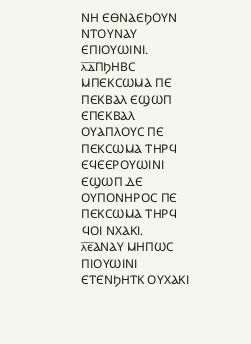ⲚⲎ ⲈⲐⲚⲀⲈϦⲞⲨⲚ ⲚⲦⲞⲨⲚⲀⲨ ⲈⲠⲒⲞⲨⲰⲒⲚⲒ.
ⲗ̅ⲇ̅ⲠϦⲎⲂⲤ ⲘⲠⲈⲔⲤⲰⲘⲀ ⲠⲈ ⲠⲈⲔⲂⲀⲖ ⲈϢⲰⲠ ⲈⲠⲈⲔⲂⲀⲖ ⲞⲨⲀⲠⲖⲞⲨⲤ ⲠⲈ ⲠⲈⲔⲤⲰⲘⲀ ⲦⲎⲢϤ ⲈϤⲈⲈⲢⲞⲨⲰⲒⲚⲒ ⲈϢⲰⲠ ⲆⲈ ⲞⲨⲠⲞⲚⲎⲢⲞⲤ ⲠⲈ ⲠⲈⲔⲤⲰⲘⲀ ⲦⲎⲢϤ ϤⲞⲒ ⲚⲬⲀⲔⲒ.
ⲗ̅ⲉ̅ⲀⲚⲀⲨ ⲘⲎⲠⲰⲤ ⲠⲒⲞⲨⲰⲒⲚⲒ ⲈⲦⲈⲚϦⲎⲦⲔ ⲞⲨⲬⲀⲔⲒ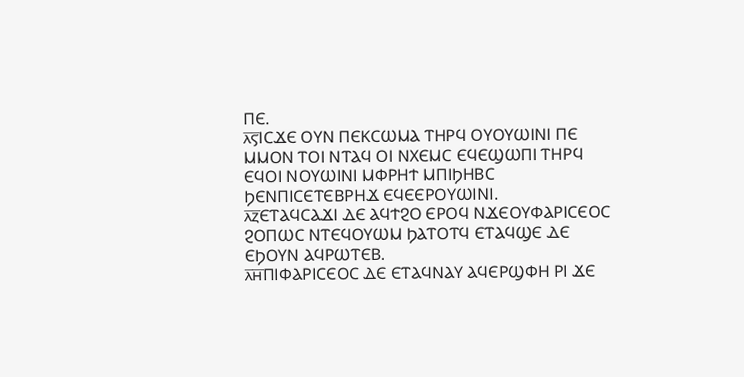ⲠⲈ.
ⲗ̅ⲋ̅ⲒⲤϪⲈ ⲞⲨⲚ ⲠⲈⲔⲤⲰⲘⲀ ⲦⲎⲢϤ ⲞⲨⲞⲨⲰⲒⲚⲒ ⲠⲈ ⲘⲘⲞⲚ ⲦⲞⲒ ⲚⲦⲀϤ ⲞⲒ ⲚⲬⲈⲘⲤ ⲈϤⲈϢⲰⲠⲒ ⲦⲎⲢϤ ⲈϤⲞⲒ ⲚⲞⲨⲰⲒⲚⲒ ⲘⲪⲢⲎϮ ⲘⲠⲒϦⲎⲂⲤ ϦⲈⲚⲠⲒⲤⲈⲦⲈⲂⲢⲎϪ ⲈϤⲈⲈⲢⲞⲨⲰⲒⲚⲒ.
ⲗ̅ⲍ̅ⲈⲦⲀϤⲤⲀϪⲒ ⲆⲈ ⲀϤϮϨⲞ ⲈⲢⲞϤ ⲚϪⲈⲞⲨⲪⲀⲢⲒⲤⲈⲞⲤ ϨⲞⲠⲰⲤ ⲚⲦⲈϤⲞⲨⲰⲘ ϦⲀⲦⲞⲦϤ ⲈⲦⲀϤϢⲈ ⲆⲈ ⲈϦⲞⲨⲚ ⲀϤⲢⲰⲦⲈⲂ.
ⲗ̅ⲏ̅ⲠⲒⲪⲀⲢⲒⲤⲈⲞⲤ ⲆⲈ ⲈⲦⲀϤⲚⲀⲨ ⲀϤⲈⲢϢⲪⲎ ⲢⲒ ϪⲈ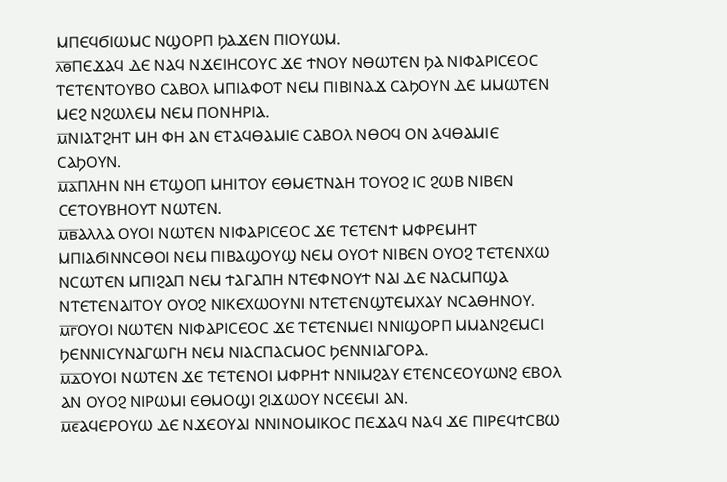ⲘⲠⲈϤϬⲒⲰⲘⲤ ⲚϢⲞⲢⲠ ϦⲀϪⲈⲚ ⲠⲒⲞⲨⲰⲘ.
ⲗ̅ⲑ̅ⲠⲈϪⲀϤ ⲆⲈ ⲚⲀϤ ⲚϪⲈⲒⲎⲤⲞⲨⲤ ϪⲈ ϮⲚⲞⲨ ⲚⲐⲰⲦⲈⲚ ϦⲀ ⲚⲒⲪⲀⲢⲒⲤⲈⲞⲤ ⲦⲈⲦⲈⲚⲦⲞⲨⲂⲞ ⲤⲀⲂⲞⲖ ⲘⲠⲒⲀⲪⲞⲦ ⲚⲈⲘ ⲠⲒⲂⲒⲚⲀϪ ⲤⲀϦⲞⲨⲚ ⲆⲈ ⲘⲘⲰⲦⲈⲚ ⲘⲈϨ ⲚϨⲰⲖⲈⲘ ⲚⲈⲘ ⲠⲞⲚⲎⲢⲒⲀ.
ⲙ̅ⲚⲒⲀⲦϨⲎⲦ ⲘⲎ ⲪⲎ ⲀⲚ ⲈⲦⲀϤⲐⲀⲘⲒⲈ ⲤⲀⲂⲞⲖ ⲚⲐⲞϤ ⲞⲚ ⲀϤⲐⲀⲘⲒⲈ ⲤⲀϦⲞⲨⲚ.
ⲙ̅ⲁ̅ⲠⲖⲎⲚ ⲚⲎ ⲈⲦϢⲞⲠ ⲘⲎⲒⲦⲞⲨ ⲈⲐⲘⲈⲦⲚⲀⲎ ⲦⲞⲨⲞϨ ⲒⲤ ϨⲰⲂ ⲚⲒⲂⲈⲚ ⲤⲈⲦⲞⲨⲂⲎⲞⲨⲦ ⲚⲰⲦⲈⲚ.
ⲙ̅ⲃ̅ⲀⲖⲖⲀ ⲞⲨⲞⲒ ⲚⲰⲦⲈⲚ ⲚⲒⲪⲀⲢⲒⲤⲈⲞⲤ ϪⲈ ⲦⲈⲦⲈⲚϮ ⲘⲪⲢⲈⲘⲎⲦ ⲘⲠⲒⲀϬⲒⲚⲚⲤⲐⲞⲒ ⲚⲈⲘ ⲠⲒⲂⲀϢⲞⲨϢ ⲚⲈⲘ ⲞⲨⲞϮ ⲚⲒⲂⲈⲚ ⲞⲨⲞϨ ⲦⲈⲦⲈⲚⲬⲰ ⲚⲤⲰⲦⲈⲚ ⲘⲠⲒϨⲀⲠ ⲚⲈⲘ ϮⲀⲄⲀⲠⲎ ⲚⲦⲈⲪⲚⲞⲨϮ ⲚⲀⲒ ⲆⲈ ⲚⲀⲤⲘⲠϢⲀ ⲚⲦⲈⲦⲈⲚⲀⲒⲦⲞⲨ ⲞⲨⲞϨ ⲚⲒⲔⲈⲬⲰⲞⲨⲚⲒ ⲚⲦⲈⲦⲈⲚϢⲦⲈⲘⲬⲀⲨ ⲚⲤⲀⲐⲎⲚⲞⲨ.
ⲙ̅ⲅ̅ⲞⲨⲞⲒ ⲚⲰⲦⲈⲚ ⲚⲒⲪⲀⲢⲒⲤⲈⲞⲤ ϪⲈ ⲦⲈⲦⲈⲚⲘⲈⲒ ⲚⲚⲒϢⲞⲢⲠ ⲘⲘⲀⲚϨⲈⲘⲤⲒ ϦⲈⲚⲚⲒⲤⲨⲚⲀⲄⲰⲄⲎ ⲚⲈⲘ ⲚⲒⲀⲤⲠⲀⲤⲘⲞⲤ ϦⲈⲚⲚⲒⲀⲄⲞⲢⲀ.
ⲙ̅ⲇ̅ⲞⲨⲞⲒ ⲚⲰⲦⲈⲚ ϪⲈ ⲦⲈⲦⲈⲚⲞⲒ ⲘⲪⲢⲎϮ ⲚⲚⲒⲘϨⲀⲨ ⲈⲦⲈⲚⲤⲈⲞⲨⲰⲚϨ ⲈⲂⲞⲖ ⲀⲚ ⲞⲨⲞϨ ⲚⲒⲢⲰⲘⲒ ⲈⲐⲘⲞϢⲒ ϨⲒϪⲰⲞⲨ ⲚⲤⲈⲈⲘⲒ ⲀⲚ.
ⲙ̅ⲉ̅ⲀϤⲈⲢⲞⲨⲰ ⲆⲈ ⲚϪⲈⲞⲨⲀⲒ ⲚⲚⲒⲚⲞⲘⲒⲔⲞⲤ ⲠⲈϪⲀϤ ⲚⲀϤ ϪⲈ ⲠⲒⲢⲈϤϮⲤⲂⲰ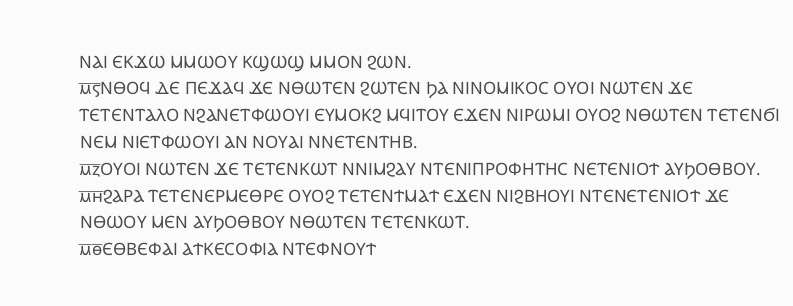ⲚⲀⲒ ⲈⲔϪⲰ ⲘⲘⲰⲞⲨ ⲔϢⲰϢ ⲘⲘⲞⲚ ϨⲰⲚ.
ⲙ̅ⲋ̅ⲚⲐⲞϤ ⲆⲈ ⲠⲈϪⲀϤ ϪⲈ ⲚⲐⲰⲦⲈⲚ ϨⲰⲦⲈⲚ ϦⲀ ⲚⲒⲚⲞⲘⲒⲔⲞⲤ ⲞⲨⲞⲒ ⲚⲰⲦⲈⲚ ϪⲈ ⲦⲈⲦⲈⲚⲦⲀⲖⲞ ⲚϨⲀⲚⲈⲦⲪⲰⲞⲨⲒ ⲈⲨⲘⲞⲔϨ ⲘϤⲒⲦⲞⲨ ⲈϪⲈⲚ ⲚⲒⲢⲰⲘⲒ ⲞⲨⲞϨ ⲚⲐⲰⲦⲈⲚ ⲦⲈⲦⲈⲚϬⲒ ⲚⲈⲘ ⲚⲒⲈⲦⲪⲰⲞⲨⲒ ⲀⲚ ⲚⲞⲨⲀⲒ ⲚⲚⲈⲦⲈⲚⲦⲎⲂ.
ⲙ̅ⲍ̅ⲞⲨⲞⲒ ⲚⲰⲦⲈⲚ ϪⲈ ⲦⲈⲦⲈⲚⲔⲰⲦ ⲚⲚⲒⲘϨⲀⲨ ⲚⲦⲈⲚⲒⲠⲢⲞⲪⲎⲦⲎⲤ ⲚⲈⲦⲈⲚⲒⲞϮ ⲀⲨϦⲞⲐⲂⲞⲨ.
ⲙ̅ⲏ̅ϨⲀⲢⲀ ⲦⲈⲦⲈⲚⲈⲢⲘⲈⲐⲢⲈ ⲞⲨⲞϨ ⲦⲈⲦⲈⲚϮⲘⲀϮ ⲈϪⲈⲚ ⲚⲒϨⲂⲎⲞⲨⲒ ⲚⲦⲈⲚⲈⲦⲈⲚⲒⲞϮ ϪⲈ ⲚⲐⲰⲞⲨ ⲘⲈⲚ ⲀⲨϦⲞⲐⲂⲞⲨ ⲚⲐⲰⲦⲈⲚ ⲦⲈⲦⲈⲚⲔⲰⲦ.
ⲙ̅ⲑ̅ⲈⲐⲂⲈⲪⲀⲒ ⲀϮⲔⲈⲤⲞⲪⲒⲀ ⲚⲦⲈⲪⲚⲞⲨϮ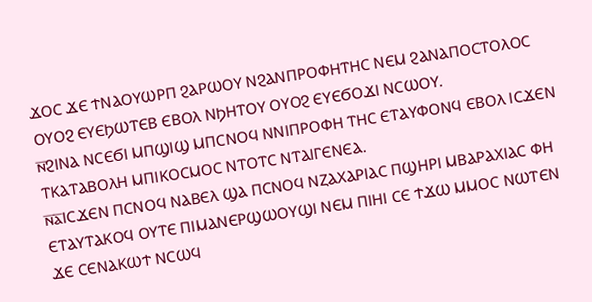ϪⲞⲤ ϪⲈ ϮⲚⲀⲞⲨⲰⲢⲠ ϨⲀⲢⲰⲞⲨ ⲚϨⲀⲚⲠⲢⲞⲪⲎⲦⲎⲤ ⲚⲈⲘ ϨⲀⲚⲀⲠⲞⲤⲦⲞⲖⲞⲤ ⲞⲨⲞϨ ⲈⲨⲈϦⲰⲦⲈⲂ ⲈⲂⲞⲖ ⲚϦⲎⲦⲞⲨ ⲞⲨⲞϨ ⲈⲨⲈϬⲞϪⲒ ⲚⲤⲰⲞⲨ.
ⲛ̅ϨⲒⲚⲀ ⲚⲤⲈϬⲒ ⲘⲠϢⲒϢ ⲘⲠⲤⲚⲞϤ ⲚⲚⲒⲠⲢⲞⲪⲎ ⲦⲎⲤ ⲈⲦⲀⲨⲪⲞⲚϤ ⲈⲂⲞⲖ ⲒⲤϪⲈⲚ ⲦⲔⲀⲦⲀⲂⲞⲖⲎ ⲘⲠⲒⲔⲞⲤⲘⲞⲤ ⲚⲦⲞⲦⲤ ⲚⲦⲀⲒⲄⲈⲚⲈⲀ.
ⲛ̅ⲁ̅ⲒⲤϪⲈⲚ ⲠⲤⲚⲞϤ ⲚⲀⲂⲈⲖ ϢⲀ ⲠⲤⲚⲞϤ ⲚⲌⲀⲬⲀⲢⲒⲀⲤ ⲠϢⲎⲢⲒ ⲘⲂⲀⲢⲀⲬⲒⲀⲤ ⲪⲎ ⲈⲦⲀⲨⲦⲀⲔⲞϤ ⲞⲨⲦⲈ ⲠⲒⲘⲀⲚⲈⲢϢⲰⲞⲨϢⲒ ⲚⲈⲘ ⲠⲒⲎⲒ ⲤⲈ ϮϪⲰ ⲘⲘⲞⲤ ⲚⲰⲦⲈⲚ ϪⲈ ⲤⲈⲚⲀⲔⲰϮ ⲚⲤⲰϤ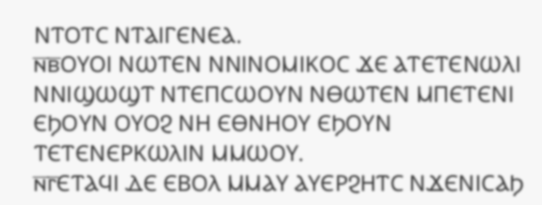ⲚⲦⲞⲦⲤ ⲚⲦⲀⲒⲄⲈⲚⲈⲀ.
ⲛ̅ⲃ̅ⲞⲨⲞⲒ ⲚⲰⲦⲈⲚ ⲚⲚⲒⲚⲞⲘⲒⲔⲞⲤ ϪⲈ ⲀⲦⲈⲦⲈⲚⲰⲖⲒ ⲚⲚⲒϢⲰϢⲦ ⲚⲦⲈⲠⲤⲰⲞⲨⲚ ⲚⲐⲰⲦⲈⲚ ⲘⲠⲈⲦⲈⲚⲒ ⲈϦⲞⲨⲚ ⲞⲨⲞϨ ⲚⲎ ⲈⲐⲚⲎⲞⲨ ⲈϦⲞⲨⲚ ⲦⲈⲦⲈⲚⲈⲢⲔⲰⲖⲒⲚ ⲘⲘⲰⲞⲨ.
ⲛ̅ⲅ̅ⲈⲦⲀϤⲒ ⲆⲈ ⲈⲂⲞⲖ ⲘⲘⲀⲨ ⲀⲨⲈⲢϨⲎⲦⲤ ⲚϪⲈⲚⲒⲤⲀϦ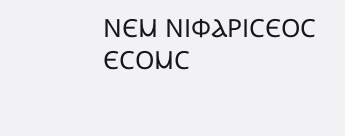ⲚⲈⲘ ⲚⲒⲪⲀⲢⲒⲤⲈⲞⲤ ⲈⲤⲞⲘⲤ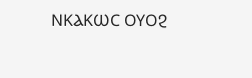ⲚⲔⲀⲔⲰⲤ ⲞⲨⲞϨ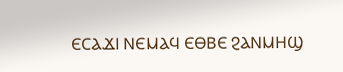ⲈⲤⲀϪⲒ ⲚⲈⲘⲀϤ ⲈⲐⲂⲈ ϨⲀⲚⲘⲎϢ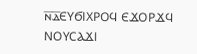ⲛ̅ⲇ̅ⲈⲨϬⲒⲬⲢⲞϤ ⲈϪⲞⲢϪϤ ⲚⲞⲨⲤⲀϪⲒ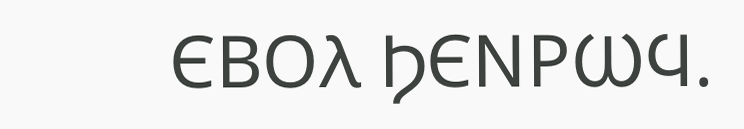ⲈⲂⲞⲖ ϦⲈⲚⲢⲰϤ.